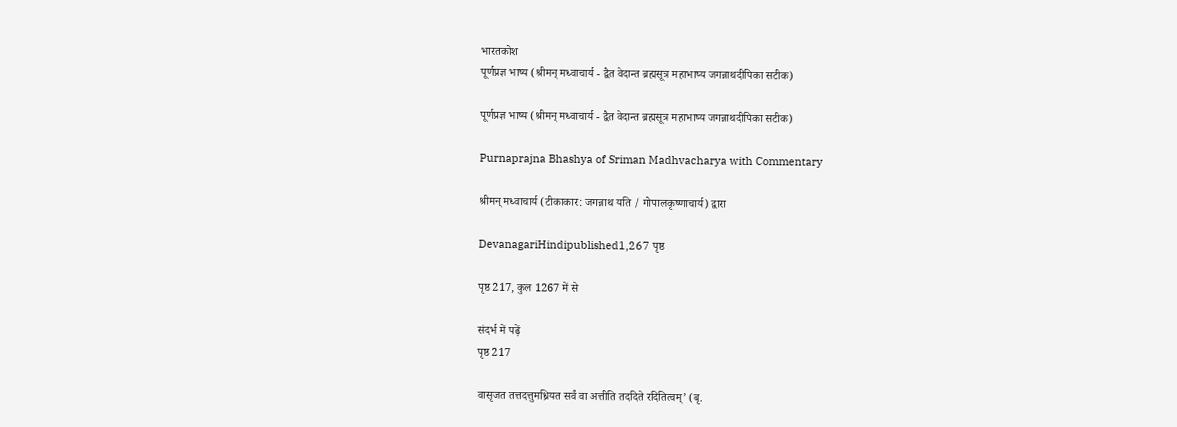भारतकोश
पूर्णप्रज्ञ भाष्य (श्रीमन् मध्वाचार्य - द्वैत वेदान्त ब्रह्मसूत्र महाभाष्य जगन्नाथदीपिका सटीक)

पूर्णप्रज्ञ भाष्य (श्रीमन् मध्वाचार्य - द्वैत वेदान्त ब्रह्मसूत्र महाभाष्य जगन्नाथदीपिका सटीक)

Purnaprajna Bhashya of Sriman Madhvacharya with Commentary

श्रीमन् मध्वाचार्य (टीकाकार: जगन्नाथ यति / गोपालकृष्णाचार्य) द्वारा

DevanagariHindipublished1,267 पृष्ठ

पृष्ठ 217, कुल 1267 में से

संदर्भ में पढ़ें
पृष्ठ 217

वासृजत तत्तदत्तुमध्रियत सर्वं वा अत्तीति तददिते रदितित्वम्’ (बृ.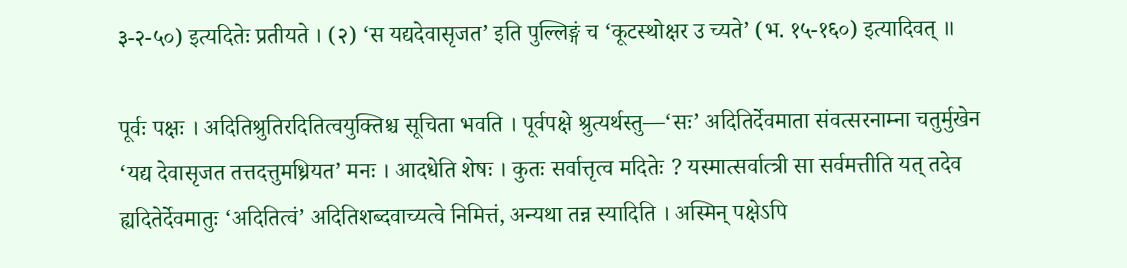३-२-५०) इत्यदितेः प्रतीयते । (२) ‘स यद्यदेवासृजत’ इति पुल्लिङ्गं च ‘कूटस्थोक्षर उ च्यते’ (भ. १५-१६०) इत्यादिवत् ॥

पूर्वः पक्षः । अदितिश्रुतिरदितित्वयुक्तिश्च सूचिता भवति । पूर्वपक्षे श्रुत्यर्थस्तु—‘सः’ अदितिर्देवमाता संवत्सरनाम्ना चतुर्मुखेन ‘यद्य देवासृजत तत्तदत्तुमध्रियत’ मनः । आदधेति शेषः । कुतः सर्वात्तृत्व मदितेः ? यस्मात्सर्वात्त्री सा सर्वमत्तीति यत् तदेव ह्यदितेर्देवमातुः ‘अदितित्वं’ अदितिशब्दवाच्यत्वे निमित्तं, अन्यथा तन्न स्यादिति । अस्मिन् पक्षेऽपि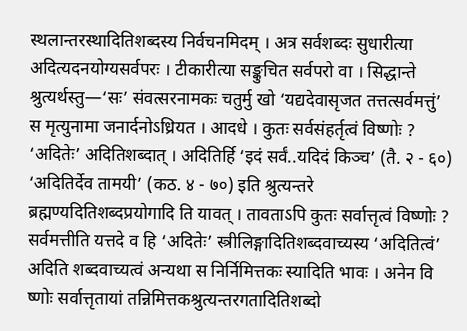स्थलान्तरस्थादितिशब्दस्य निर्वचनमिदम् । अत्र सर्वशब्दः सुधारीत्या अदित्यदनयोग्यसर्वपरः । टीकारीत्या सङ्कुचित सर्वपरो वा । सिद्धान्ते श्रुत्यर्थस्तु—‘सः’ संवत्सरनामकः चतुर्मु खो ‘यद्यदेवासृजत तत्तत्सर्वमत्तुं’ स मृत्युनामा जनार्दनोऽध्रियत । आदधे । कुतः सर्वसंहर्तृत्वं विष्णोः ? ‘अदितेः’ अदितिशब्दात् । अदितिर्हि ‘इदं सर्वं..यदिदं किञ्च’ (तै. २ - ६०) ‘अदितिर्देव तामयी’ (कठ. ४ - ७०) इति श्रुत्यन्तरे ब्रह्मण्यदितिशब्दप्रयोगादि ति यावत् । तावताऽपि कुतः सर्वात्तृत्वं विष्णोः ? सर्वमत्तीति यत्तदे व हि ‘अदितेः’ स्त्रीलिङ्गादितिशब्दवाच्यस्य ‘अदितित्वं’ अदिति शब्दवाच्यत्वं अन्यथा स निर्निमित्तकः स्यादिति भावः । अनेन वि ष्णोः सर्वात्तृतायां तन्निमित्तकश्रुत्यन्तरगतादितिशब्दो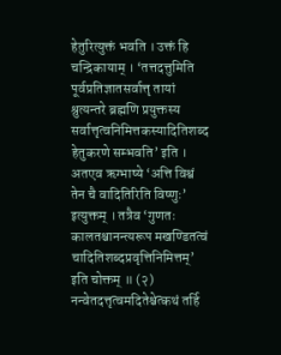हेतुरित्युक्तं भवति । उक्तं हि चन्द्रिकायाम् । ‘तत्तदत्तुमिति पूर्वप्रतिज्ञातसर्वात्तृ तायां श्रुत्यन्तरे ब्रह्मणि प्रयुक्तस्य सर्वात्तृत्वनिमित्तकस्यादितिशब्द हेतुकरणे सम्भवति’ इति । अतएव ऋग्भाष्ये ‘अत्ति विश्वं तेन चै वादितिरिति विष्णुः’ इत्युक्तम् । तत्रैव ‘गुणतः कालतश्चानन्त्यरूप मखण्डितत्वं चादितिशब्दप्रवृत्तिनिमित्तम्’ इति चोक्तम् ॥ (२) नन्वेतदत्तृत्वमदितेश्चेत्कथं तर्हि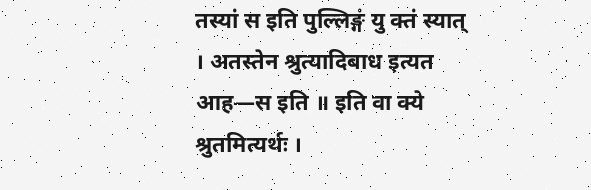तस्यां स इति पुल्लिङ्गं यु क्तं स्यात् । अतस्तेन श्रुत्यादिबाध इत्यत आह—स इति ॥ इति वा क्ये श्रुतमित्यर्थः ।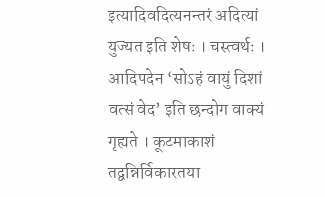इत्यादिवदित्यनन्तरं अदित्यां युज्यत इति शेषः । चस्त्वर्थः । आदिपदेन ‘सोऽहं वायुं दिशां वत्सं वेद’ इति छन्दोग वाक्यं गृह्यते । कूटमाकाशं तद्वन्निर्विकारतया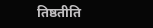तिष्ठतीति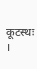कूटस्थः ।